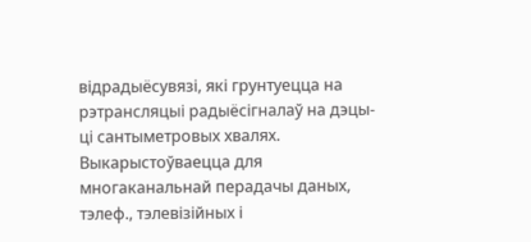відрадыёсувязі, які грунтуецца на рэтрансляцыі радыёсігналаў на дэцы- ці сантыметровых хвалях. Выкарыстоўваецца для многаканальнай перадачы даных, тэлеф., тэлевізійных і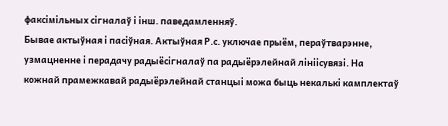факсімільных сігналаў і інш. паведамленняў.
Бывае актыўная і пасіўная. Актыўная Р.с. уключае прыём, пераўтварэнне, узмацненне і перадачу радыёсігналаў па радыёрэлейнай лініісувязі. На кожнай прамежкавай радыёрэлейнай станцыі можа быць некалькі камплектаў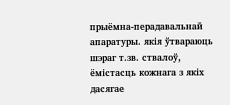прыёмна-перадавальнай апаратуры. якія ўтвараюць шэраг т.зв. ствалоў, ёмістасць кожнага з якіх дасягае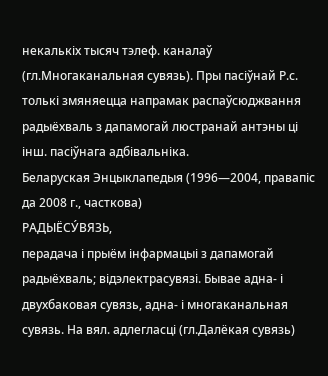некалькіх тысяч тэлеф. каналаў (гл.Многаканальная сувязь). Пры пасіўнай Р.с. толькі змяняецца напрамак распаўсюджвання радыёхваль з дапамогай люстранай антэны ці інш. пасіўнага адбівальніка.
Беларуская Энцыклапедыя (1996—2004, правапіс да 2008 г., часткова)
РАДЫЁСУ́ВЯЗЬ,
перадача і прыём інфармацыі з дапамогай радыёхваль; відэлектрасувязі. Бывае адна- і двухбаковая сувязь, адна- і многаканальная сувязь. На вял. адлегласці (гл.Далёкая сувязь)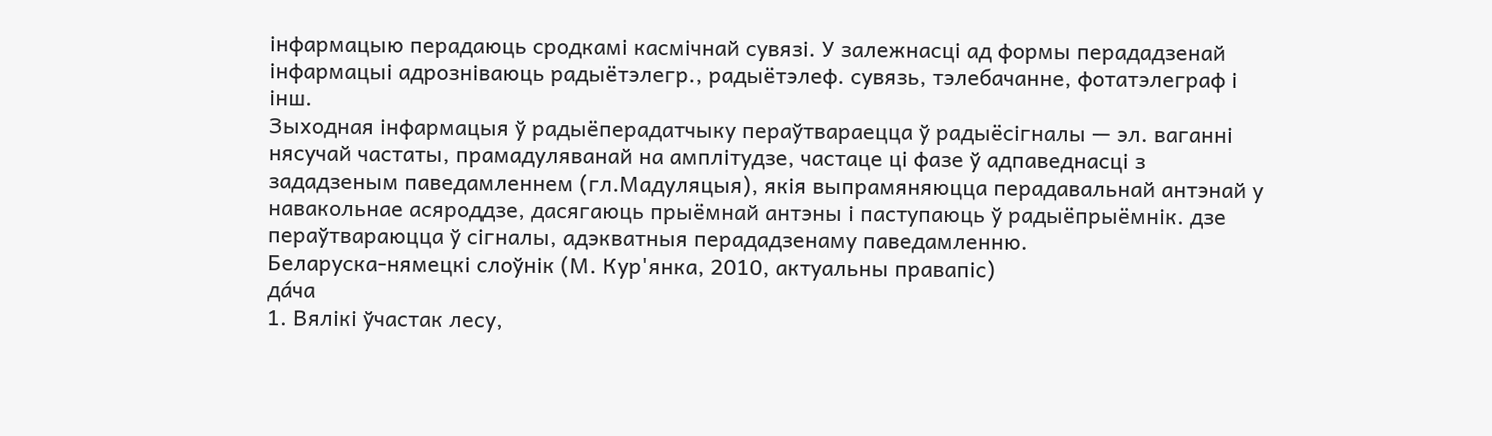інфармацыю перадаюць сродкамі касмічнай сувязі. У залежнасці ад формы перададзенай інфармацыі адрозніваюць радыётэлегр., радыётэлеф. сувязь, тэлебачанне, фотатэлеграф і інш.
Зыходная інфармацыя ў радыёперадатчыку пераўтвараецца ў радыёсігналы — эл. ваганні нясучай частаты, прамадуляванай на амплітудзе, частаце ці фазе ў адпаведнасці з зададзеным паведамленнем (гл.Мадуляцыя), якія выпрамяняюцца перадавальнай антэнай у навакольнае асяроддзе, дасягаюць прыёмнай антэны і паступаюць ў радыёпрыёмнік. дзе пераўтвараюцца ў сігналы, адэкватныя перададзенаму паведамленню.
Беларуска-нямецкі слоўнік (М. Кур'янка, 2010, актуальны правапіс)
да́ча
1. Вялікі ўчастак лесу,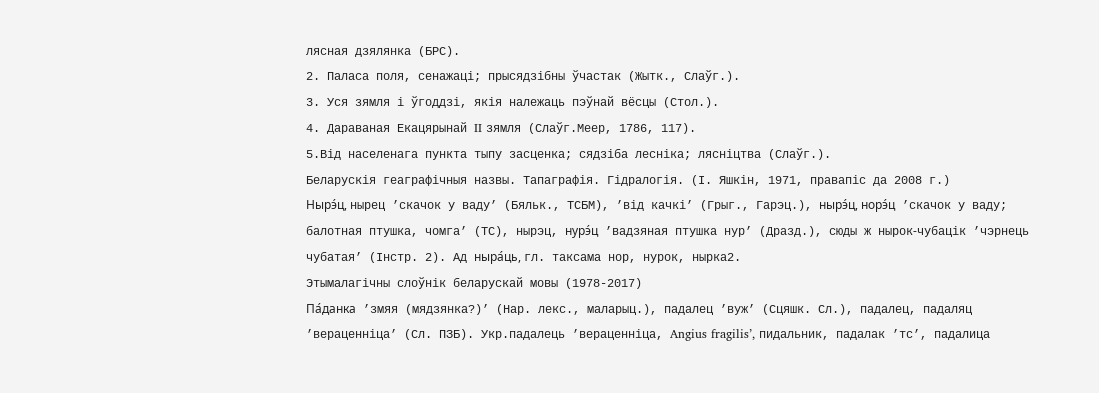лясная дзялянка (БРС).
2. Паласа поля, сенажаці; прысядзібны ўчастак (Жытк., Слаўг.).
3. Уся зямля і ўгоддзі, якія належаць пэўнай вёсцы (Стол.).
4. Дараваная Екацярынай II зямля (Слаўг.Меер, 1786, 117).
5.Від населенага пункта тыпу засценка; сядзіба лесніка; лясніцтва (Слаўг.).
Беларускія геаграфічныя назвы. Тапаграфія. Гідралогія. (І. Яшкін, 1971, правапіс да 2008 г.)
Нырэ́ц, нырец ’скачок у ваду’ (Бяльк., ТСБМ), ’від качкі’ (Грыг., Гарэц.), нырэ́ц, норэ́ц ’скачок у ваду; балотная птушка, чомга’ (ТС), нырэц, нурэ́ц ’вадзяная птушка нур’ (Дразд.), сюды ж нырок‑чубацік ’чэрнець чубатая’ (Інстр. 2). Ад ныра́ць, гл. таксама нор, нурок, нырка2.
Этымалагічны слоўнік беларускай мовы (1978-2017)
Па́данка ’змяя (мядзянка?)’ (Нар. лекс., маларыц.), падалец ’вуж’ (Сцяшк. Сл.), падалец, падаляц ’вераценніца’ (Сл. ПЗБ). Укр.падалець ’вераценніца, Angius fragilis’, пидальник, падалак ’тс’, падалица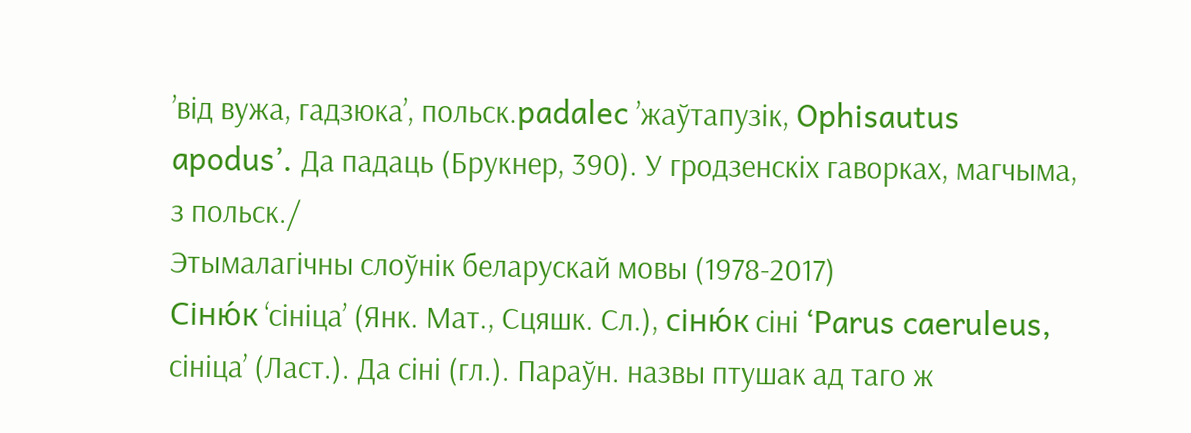’від вужа, гадзюка’, польск.padalec ’жаўтапузік, Ophisautus apodus’. Да падаць (Брукнер, 390). У гродзенскіх гаворках, магчыма, з польск./
Этымалагічны слоўнік беларускай мовы (1978-2017)
Сіню́к ‘сініца’ (Янк. Мат., Сцяшк. Сл.), сіню́к сіні ‘Parus caeruleus, сініца’ (Ласт.). Да сіні (гл.). Параўн. назвы птушак ад таго ж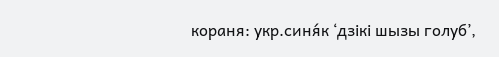кораня: укр.синя́к ‘дзікі шызы голуб’,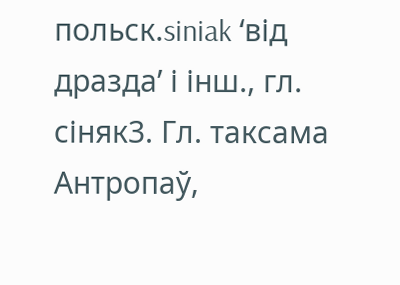польск.siniak ‘від дразда’ і інш., гл. сіняк3. Гл. таксама Антропаў,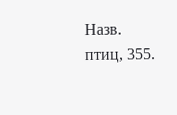Назв. птиц, 355.